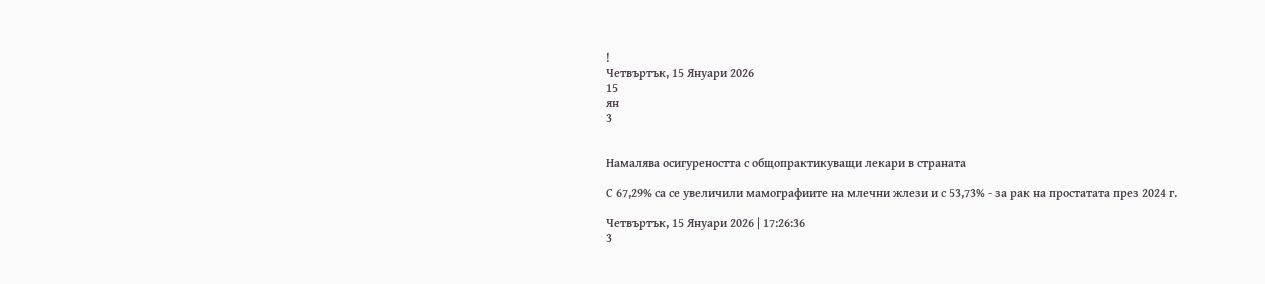!
Четвъртък, 15 Януари 2026
15
ян
3


Намалява осигуреността с общопрактикуващи лекари в страната

С 67,29% са се увеличили мамографиите на млечни жлези и с 53,73% - за рак на простатата през 2024 г.

Четвъртък, 15 Януари 2026 | 17:26:36
3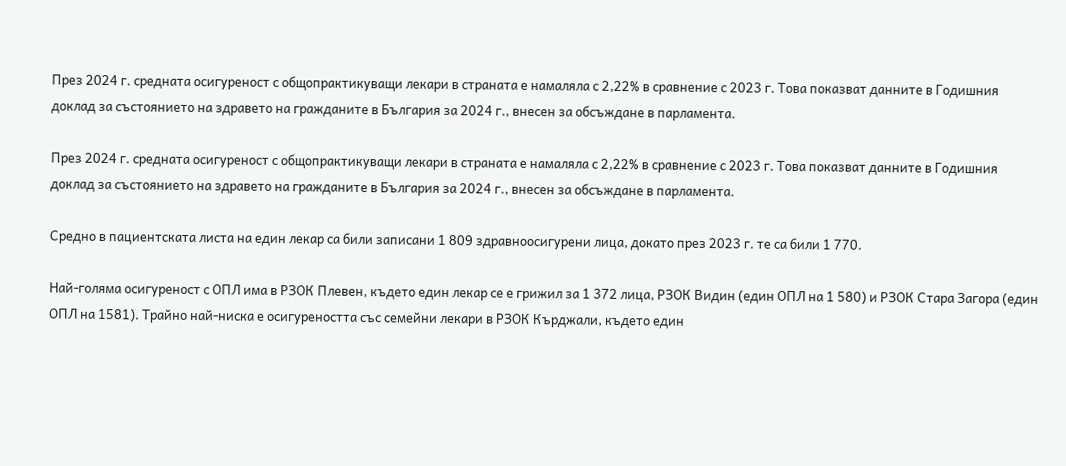През 2024 г. средната осигуреност с общопрактикуващи лекари в страната е намаляла с 2,22% в сравнение с 2023 г. Това показват данните в Годишния доклад за състоянието на здравето на гражданите в България за 2024 г., внесен за обсъждане в парламента.

През 2024 г. средната осигуреност с общопрактикуващи лекари в страната е намаляла с 2,22% в сравнение с 2023 г. Това показват данните в Годишния доклад за състоянието на здравето на гражданите в България за 2024 г., внесен за обсъждане в парламента.

Средно в пациентската листа на един лекар са били записани 1 809 здравноосигурени лица, докато през 2023 г. те са били 1 770.

Най-голяма осигуреност с ОПЛ има в РЗОК Плевен, където един лекар се е грижил за 1 372 лица, РЗОК Видин (един ОПЛ на 1 580) и РЗОК Стара Загора (един ОПЛ на 1581). Трайно най-ниска е осигуреността със семейни лекари в РЗОК Кърджали, където един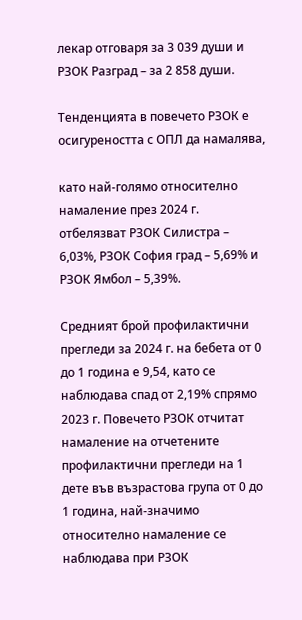лекар отговаря за 3 039 души и РЗОК Разград – за 2 858 души.

Тенденцията в повечето РЗОК е осигуреността с ОПЛ да намалява,

като най-голямо относително намаление през 2024 г. отбелязват РЗОК Силистра – 6,03%, РЗОК София град – 5,69% и РЗОК Ямбол – 5,39%.

Средният брой профилактични прегледи за 2024 г. на бебета от 0 до 1 година е 9,54, като се наблюдава спад от 2,19% спрямо 2023 г. Повечето РЗОК отчитат намаление на отчетените профилактични прегледи на 1 дете във възрастова група от 0 до 1 година, най-значимо относително намаление се наблюдава при РЗОК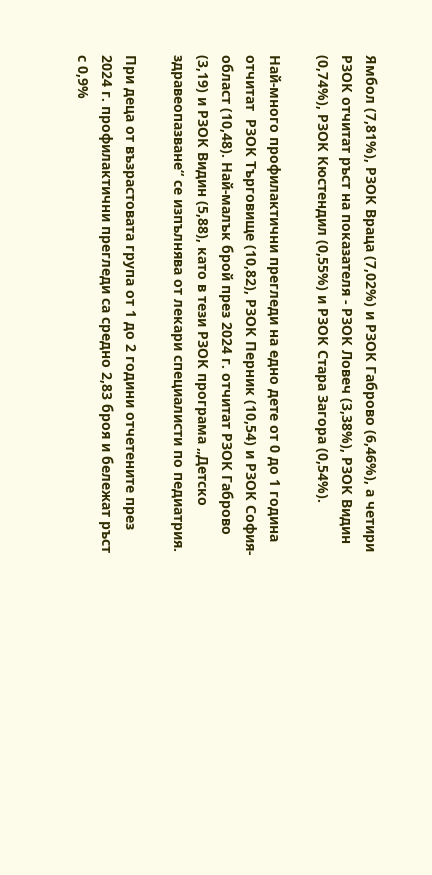Ямбол (7,81%), РЗОК Враца (7,02%) и РЗОК Габрово (6,46%), а четири РЗОК отчитат ръст на показателя - РЗОК Ловеч (3,38%), РЗОК Видин (0,74%), РЗОК Кюстендил (0,55%) и РЗОК Стара Загора (0,54%).

Най-много профилактични прегледи на едно дете от 0 до 1 година отчитат  РЗОК Търговище (10,82), РЗОК Перник (10,54) и РЗОК София-област (10,48). Най-малък брой през 2024 г. отчитат РЗОК Габрово (3,19) и РЗОК Видин (5,88), като в тези РЗОК програма „Детско здравеопазване“ се изпълнява от лекари специалисти по педиатрия.

При деца от възрастовата група от 1 до 2 години отчетените през 2024 г. профилактични прегледи са средно 2,83 броя и бележат ръст с 0,9%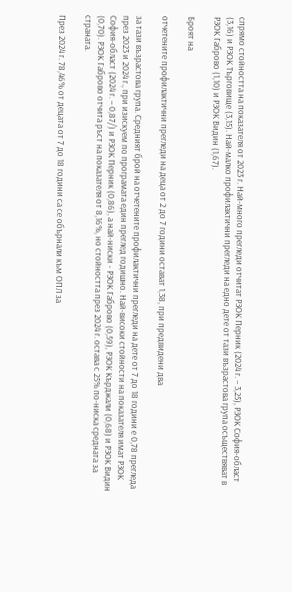спрямо стойността на показателя от 2023 г. Най-много прегледи отчитат РЗОК Перник (2024 г. – 3,25), РЗОК София-област (3,16) и РЗОК Търговище (3,15). Най-малко профилактични прегледи на едно дете от тази възрастова група осъществяват в РЗОК Габрово (1,10) и РЗОК Видин (1,67).

Броят на

отчетените профилактични прегледи на деца от 2 до 7 години остават 1,38, при предвидени два

за тази възрастова група. Средният брой на отчетените профилактични прегледи на дете от 7 до 18 години е 0,78 прегледа през 2023 и 2024 г., при изискуем по програмата един преглед годишно. Най-високи стойности на показателя имат РЗОК София-област (2024 г. – 0,87/) и РЗОК Перник (0,86), а най-ниски - РЗОК Габрово (0,59), РЗОК Кърджали (0,68) и РЗОК Видин (0,70). РЗОК Габрово отчита ръст на показателя от 8,16%, но стойността през 2024 г. остава с 25% по-ниска средната за страната.

През 2024 г. 78,46% от децата от 7 до 18 години са се обърнали към ОПЛ за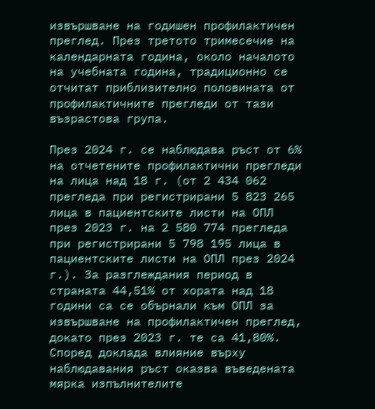извършване на годишен профилактичен преглед. През третото тримесечие на календарната година, около началото на учебната година, традиционно се отчитат приблизително половината от профилактичните прегледи от тази възрастова група.

През 2024 г. се наблюдава ръст от 6% на отчетените профилактични прегледи на лица над 18 г. (от 2 434 062 прегледа при регистрирани 5 823 265 лица в пациентските листи на ОПЛ през 2023 г. на 2 580 774 прегледа при регистрирани 5 798 195 лица в пациентските листи на ОПЛ през 2024 г.). За разглеждания период в страната 44,51% от хората над 18 години са се обърнали към ОПЛ за извършване на профилактичен преглед, докато през 2023 г. те са 41,80%. Според доклада влияние върху наблюдавания ръст оказва въведената мярка изпълнителите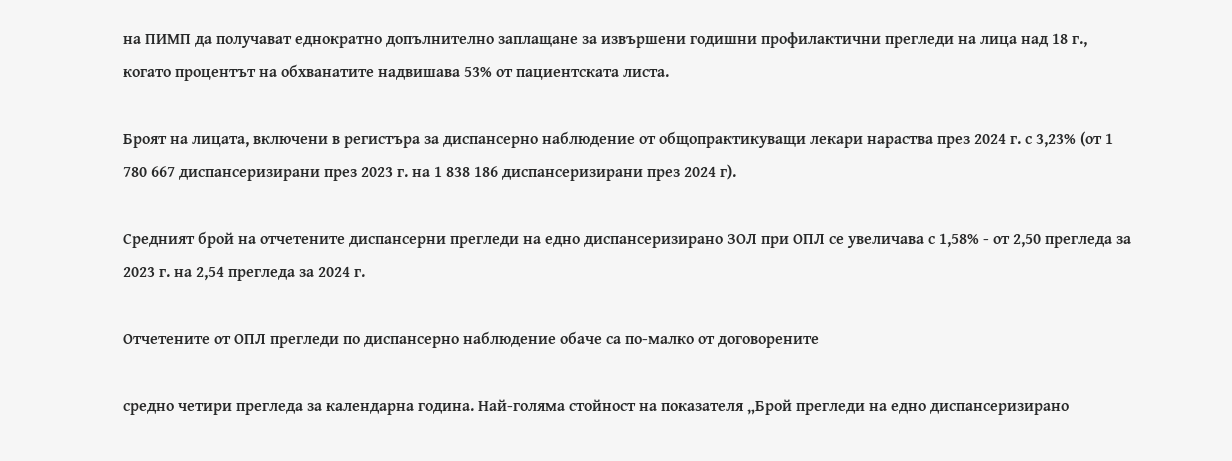на ПИМП да получават еднократно допълнително заплащане за извършени годишни профилактични прегледи на лица над 18 г., когато процентът на обхванатите надвишава 53% от пациентската листа.

Броят на лицата, включени в регистъра за диспансерно наблюдение от общопрактикуващи лекари нараства през 2024 г. с 3,23% (от 1 780 667 диспансеризирани през 2023 г. на 1 838 186 диспансеризирани през 2024 г).

Средният брой на отчетените диспансерни прегледи на едно диспансеризирано ЗОЛ при ОПЛ се увеличава с 1,58% - от 2,50 прегледа за 2023 г. на 2,54 прегледа за 2024 г.

Отчетените от ОПЛ прегледи по диспансерно наблюдение обаче са по-малко от договорените

средно четири прегледа за календарна година. Най-голяма стойност на показателя „Брой прегледи на едно диспансеризирано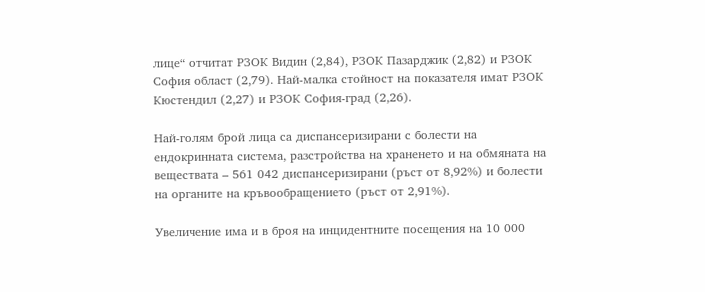лице“ отчитат РЗОК Видин (2,84), РЗОК Пазарджик (2,82) и РЗОК София област (2,79). Най-малка стойност на показателя имат РЗОК Кюстендил (2,27) и РЗОК София-град (2,26).

Най-голям брой лица са диспансеризирани с болести на ендокринната система, разстройства на храненето и на обмяната на веществата – 561 042 диспансеризирани (ръст от 8,92%) и болести на органите на кръвообращението (ръст от 2,91%).

Увеличение има и в броя на инцидентните посещения на 10 000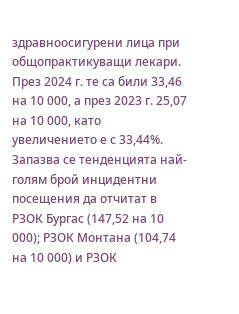здравноосигурени лица при общопрактикуващи лекари. През 2024 г. те са били 33,46 на 10 000, а през 2023 г. 25,07 на 10 000, като увеличението е с 33,44%. Запазва се тенденцията най-голям брой инцидентни посещения да отчитат в РЗОК Бургас (147,52 на 10 000); РЗОК Монтана (104,74 на 10 000) и РЗОК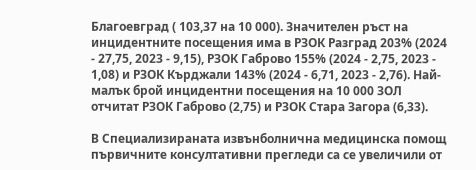Благоевград ( 103,37 на 10 000). Значителен ръст на инцидентните посещения има в РЗОК Разград 203% (2024 - 27,75, 2023 - 9,15), РЗОК Габрово 155% (2024 - 2,75, 2023 - 1,08) и РЗОК Кърджали 143% (2024 - 6,71, 2023 - 2,76). Най-малък брой инцидентни посещения на 10 000 ЗОЛ отчитат РЗОК Габрово (2,75) и РЗОК Стара Загора (6,33).

В Специализираната извънболнична медицинска помощ първичните консултативни прегледи са се увеличили от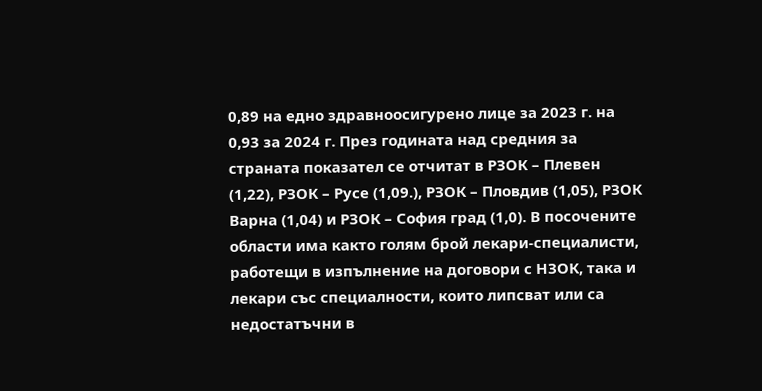0,89 на едно здравноосигурено лице за 2023 г. на 0,93 за 2024 г. През годината над средния за страната показател се отчитат в РЗОК – Плевен (1,22), РЗОК – Русе (1,09.), РЗОК – Пловдив (1,05), РЗОК Варна (1,04) и РЗОК – София град (1,0). В посочените области има както голям брой лекари-специалисти, работещи в изпълнение на договори с НЗОК, така и лекари със специалности, които липсват или са недостатъчни в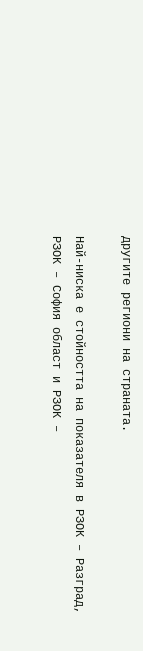другите региони на страната.

Най-ниска е стойността на показателя в РЗОК – Разград, РЗОК – София област и РЗОК –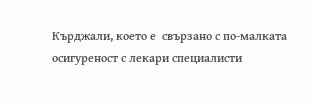Кърджали, което е  свързано с по-малката осигуреност с лекари специалисти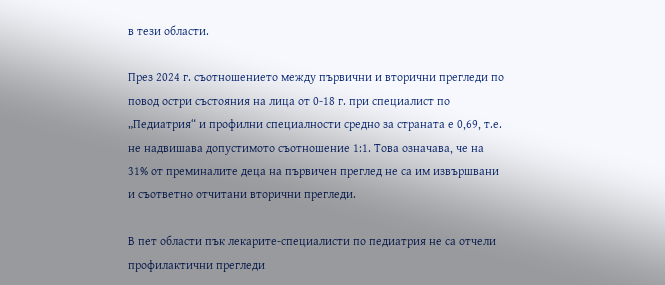в тези области.

През 2024 г. съотношението между първични и вторични прегледи по повод остри състояния на лица от 0-18 г. при специалист по „Педиатрия“ и профилни специалности средно за страната е 0,69, т.е. не надвишава допустимото съотношение 1:1. Това означава, че на 31% от преминалите деца на първичен преглед не са им извършвани и съответно отчитани вторични прегледи.

В пет области пък лекарите-специалисти по педиатрия не са отчели профилактични прегледи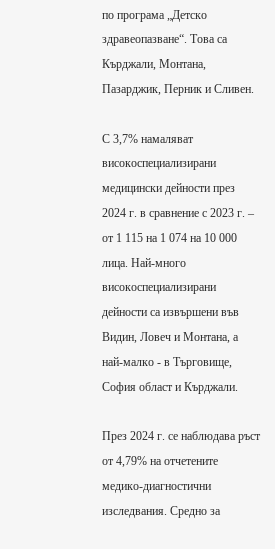по програма „Детско здравеопазване“. Това са Кърджали, Монтана, Пазарджик, Перник и Сливен.

С 3,7% намаляват високоспециализирани медицински дейности през 2024 г. в сравнение с 2023 г. – от 1 115 на 1 074 на 10 000 лица. Най-много високоспециализирани дейности са извършени във Видин, Ловеч и Монтана, а най-малко - в Търговище, София област и Кърджали.

През 2024 г. се наблюдава ръст от 4,79% на отчетените медико-диагностични изследвания. Средно за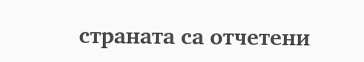страната са отчетени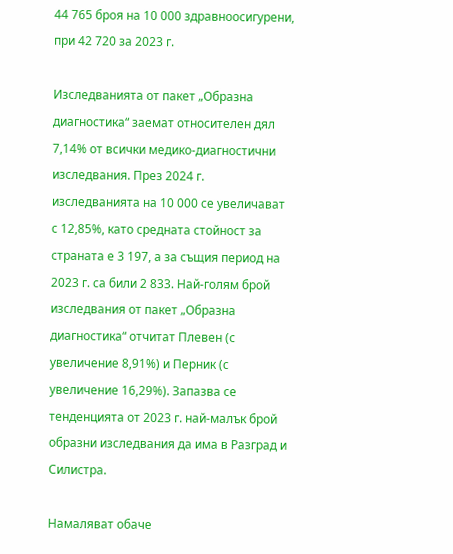44 765 броя на 10 000 здравноосигурени, при 42 720 за 2023 г.

Изследванията от пакет „Образна диагностика“ заемат относителен дял 7,14% от всички медико-диагностични изследвания. През 2024 г. изследванията на 10 000 се увеличават с 12,85%, като средната стойност за страната е 3 197, а за същия период на 2023 г. са били 2 833. Най-голям брой изследвания от пакет „Образна диагностика“ отчитат Плевен (с увеличение 8,91%) и Перник (с увеличение 16,29%). Запазва се тенденцията от 2023 г. най-малък брой образни изследвания да има в Разград и Силистра.

Намаляват обаче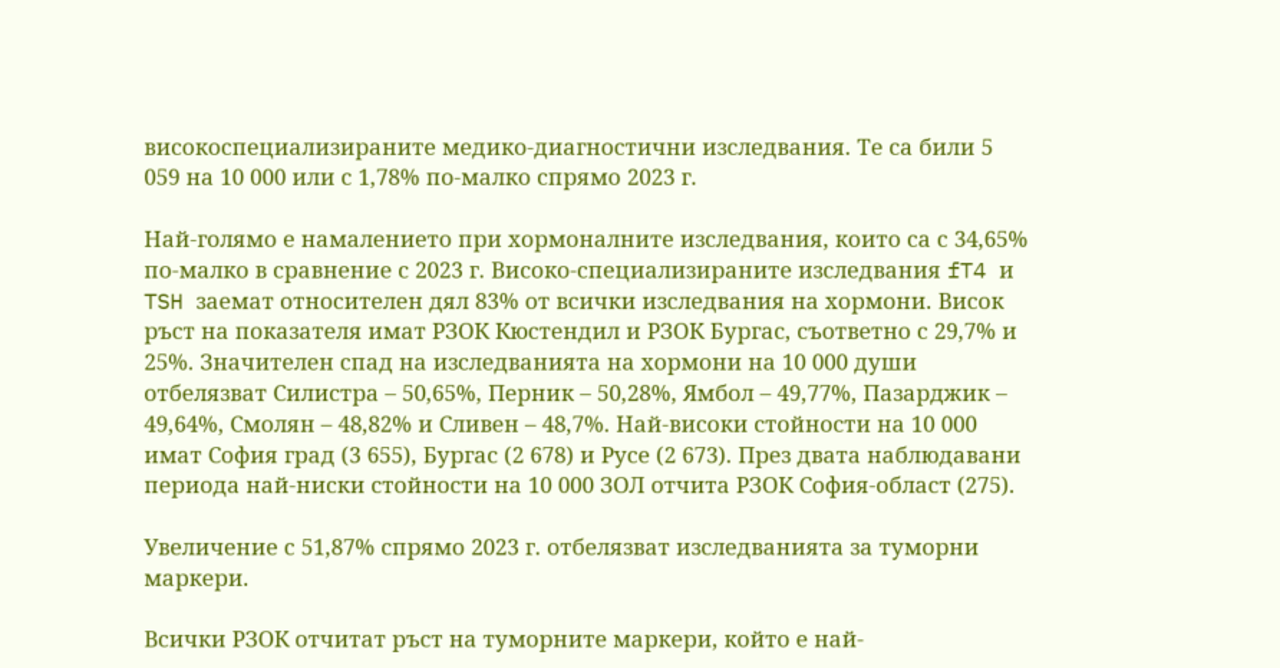високоспециализираните медико-диагностични изследвания. Те са били 5 059 на 10 000 или с 1,78% по-малко спрямо 2023 г.

Най-голямо е намалението при хормоналните изследвания, които са с 34,65% по-малко в сравнение с 2023 г. Високо-специализираните изследвания fT4 и TSH заемат относителен дял 83% от всички изследвания на хормони. Висок ръст на показателя имат РЗОК Кюстендил и РЗОК Бургас, съответно с 29,7% и 25%. Значителен спад на изследванията на хормони на 10 000 души отбелязват Силистра – 50,65%, Перник – 50,28%, Ямбол – 49,77%, Пазарджик – 49,64%, Смолян – 48,82% и Сливен – 48,7%. Най-високи стойности на 10 000 имат София град (3 655), Бургас (2 678) и Русе (2 673). През двата наблюдавани периода най-ниски стойности на 10 000 ЗОЛ отчита РЗОК София-област (275).

Увеличение с 51,87% спрямо 2023 г. отбелязват изследванията за туморни маркери.

Всички РЗОК отчитат ръст на туморните маркери, който е най-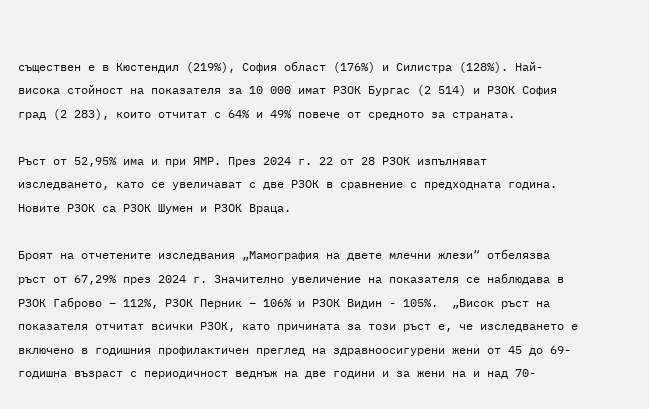съществен е в Кюстендил (219%), София област (176%) и Силистра (128%). Най-висока стойност на показателя за 10 000 имат РЗОК Бургас (2 514) и РЗОК София град (2 283), които отчитат с 64% и 49% повече от средното за страната.

Ръст от 52,95% има и при ЯМР. През 2024 г. 22 от 28 РЗОК изпълняват изследването, като се увеличават с две РЗОК в сравнение с предходната година. Новите РЗОК са РЗОК Шумен и РЗОК Враца.

Броят на отчетените изследвания „Мамография на двете млечни жлези“ отбелязва ръст от 67,29% през 2024 г. Значително увеличение на показателя се наблюдава в РЗОК Габрово – 112%, РЗОК Перник – 106% и РЗОК Видин - 105%.  „Висок ръст на показателя отчитат всички РЗОК, като причината за този ръст е, че изследването е включено в годишния профилактичен преглед на здравноосигурени жени от 45 до 69-годишна възраст с периодичност веднъж на две години и за жени на и над 70-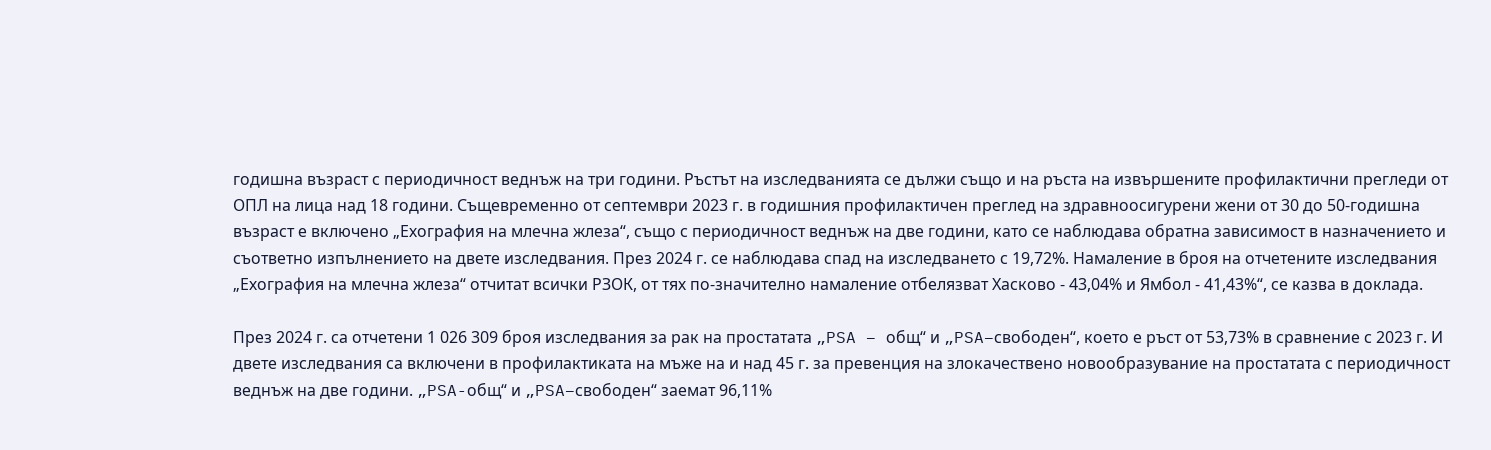годишна възраст с периодичност веднъж на три години. Ръстът на изследванията се дължи също и на ръста на извършените профилактични прегледи от ОПЛ на лица над 18 години. Същевременно от септември 2023 г. в годишния профилактичен преглед на здравноосигурени жени от 30 до 50-годишна възраст е включено „Ехография на млечна жлеза“, също с периодичност веднъж на две години, като се наблюдава обратна зависимост в назначението и съответно изпълнението на двете изследвания. През 2024 г. се наблюдава спад на изследването с 19,72%. Намаление в броя на отчетените изследвания „Ехография на млечна жлеза“ отчитат всички РЗОК, от тях по-значително намаление отбелязват Хасково - 43,04% и Ямбол - 41,43%“, се казва в доклада.

През 2024 г. са отчетени 1 026 309 броя изследвания за рак на простатата „PSA – общ“ и „PSA–свободен“, което е ръст от 53,73% в сравнение с 2023 г. И двете изследвания са включени в профилактиката на мъже на и над 45 г. за превенция на злокачествено новообразувание на простатата с периодичност веднъж на две години. „PSA-общ“ и „PSA–свободен“ заемат 96,11%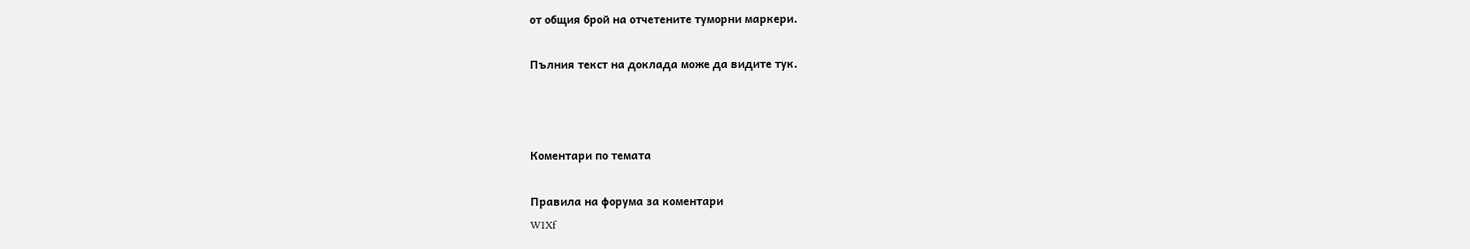от общия брой на отчетените туморни маркери.

Пълния текст на доклада може да видите тук.



Коментари по темата

Правила на форума за коментари
W1Xf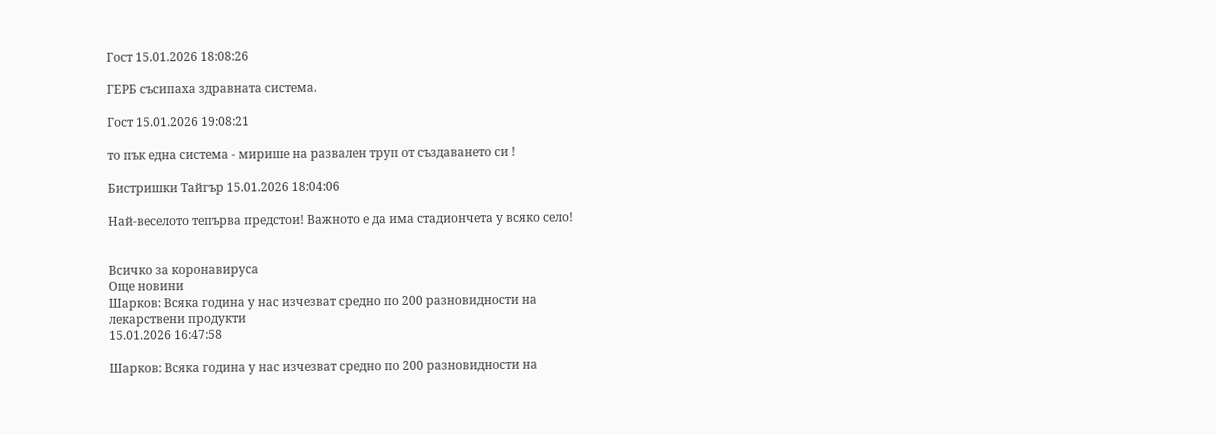Гост 15.01.2026 18:08:26

ГЕРБ съсипаха здравната система.

Гост 15.01.2026 19:08:21

то пък една система - мирише на развален труп от създаването си !

Бистришки Тайгър 15.01.2026 18:04:06

Най-веселото тепърва предстои! Важното е да има стадиончета у всяко село!


Всичко за коронавируса
Още новини
Шарков: Всяка година у нас изчезват средно по 200 разновидности на лекарствени продукти
15.01.2026 16:47:58

Шарков: Всяка година у нас изчезват средно по 200 разновидности на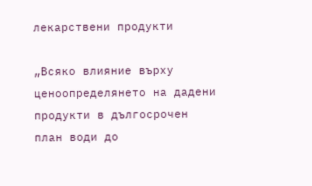лекарствени продукти

„Всяко влияние върху ценоопределянето на дадени продукти в дългосрочен план води до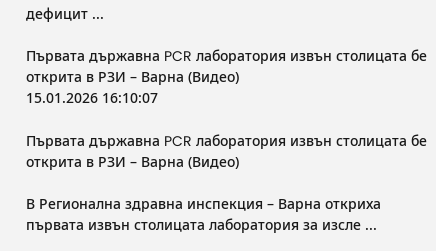дефицит ...

Първата държавна PCR лаборатория извън столицата бе открита в РЗИ – Варна (Видео)
15.01.2026 16:10:07

Първата държавна PCR лаборатория извън столицата бе открита в РЗИ – Варна (Видео)

В Регионална здравна инспекция – Варна откриха първата извън столицата лаборатория за изсле ...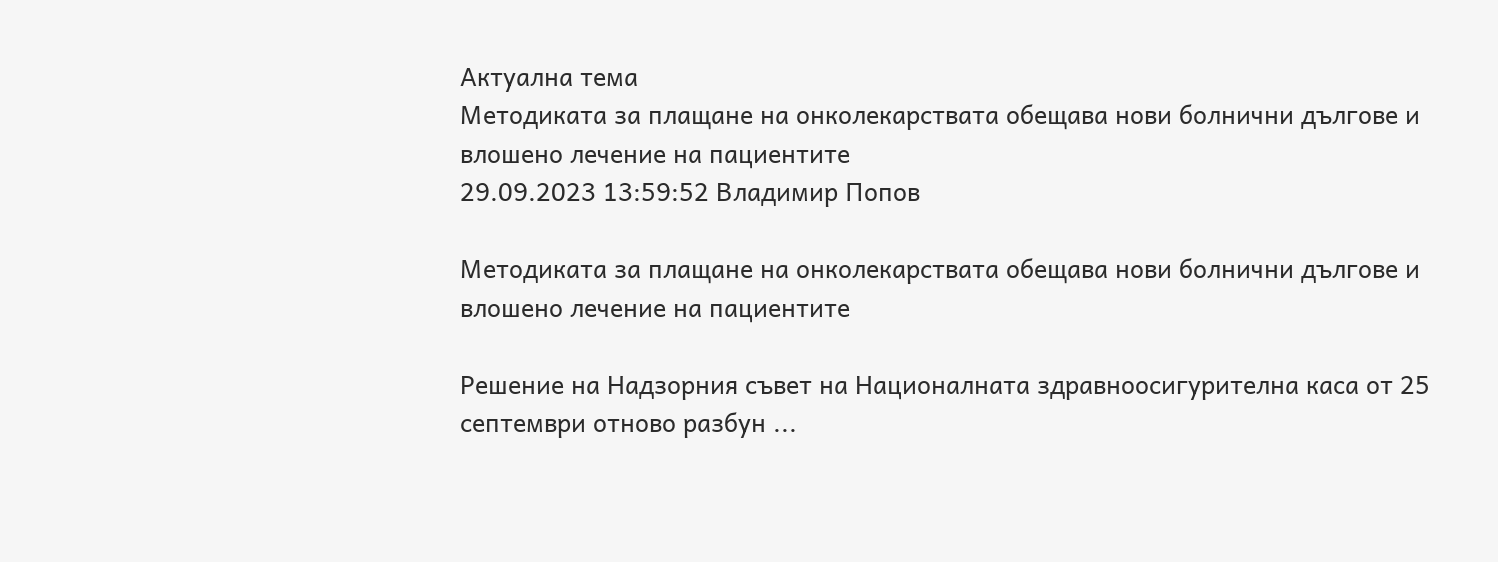Актуална тема
Методиката за плащане на онколекарствата обещава нови болнични дългове и влошено лечение на пациентите
29.09.2023 13:59:52 Владимир Попов

Методиката за плащане на онколекарствата обещава нови болнични дългове и влошено лечение на пациентите

Решение на Надзорния съвет на Националната здравноосигурителна каса от 25 септември отново разбун ...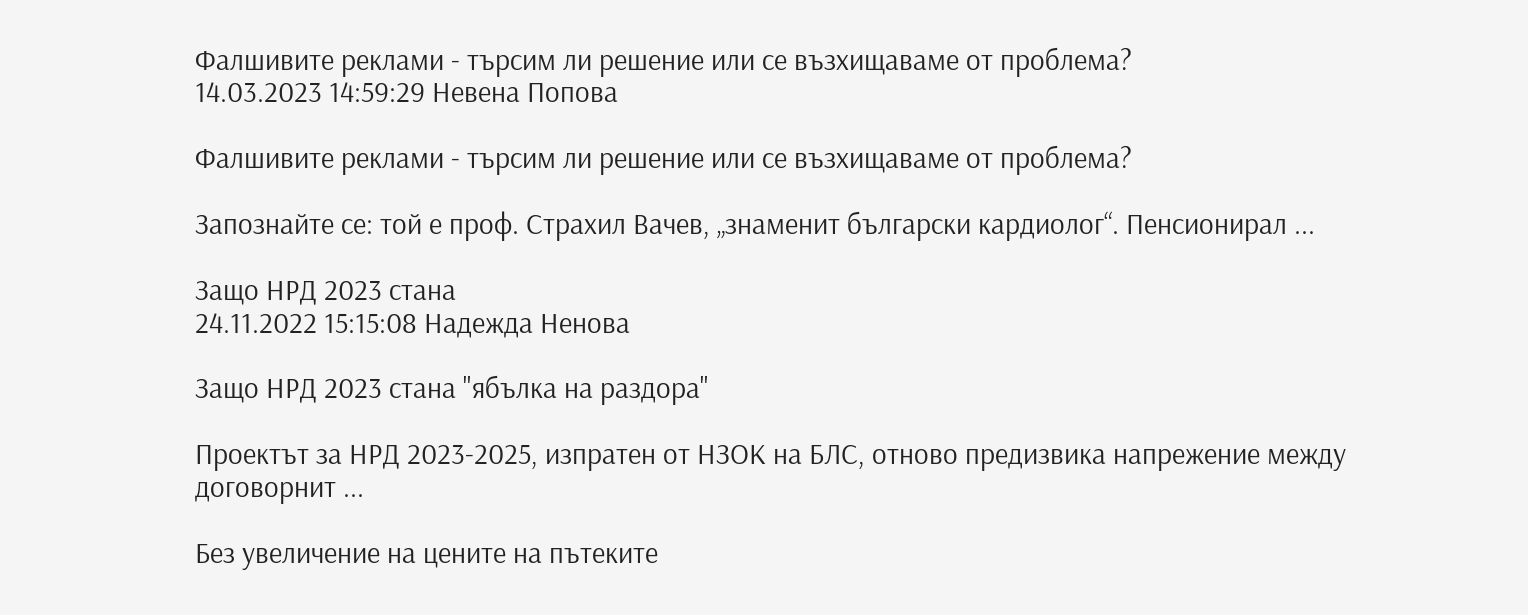Фалшивите реклами - търсим ли решение или се възхищаваме от проблема?
14.03.2023 14:59:29 Невена Попова

Фалшивите реклами - търсим ли решение или се възхищаваме от проблема?

Запознайте се: той е проф. Страхил Вачев, „знаменит български кардиолог“. Пенсионирал ...

Защо НРД 2023 стана
24.11.2022 15:15:08 Надежда Ненова

Защо НРД 2023 стана "ябълка на раздора"

Проектът за НРД 2023-2025, изпратен от НЗОК на БЛС, отново предизвика напрежение между договорнит ...

Без увеличение на цените на пътеките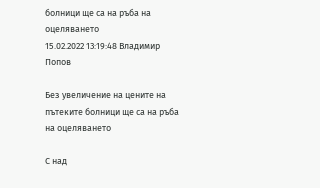болници ще са на ръба на оцеляването
15.02.2022 13:19:48 Владимир Попов

Без увеличение на цените на пътеките болници ще са на ръба на оцеляването

С над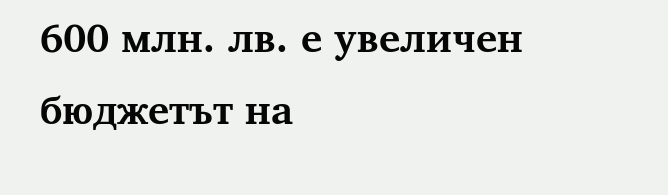600 млн. лв. е увеличен бюджетът на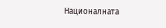Националната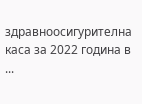здравноосигурителна каса за 2022 година в ...